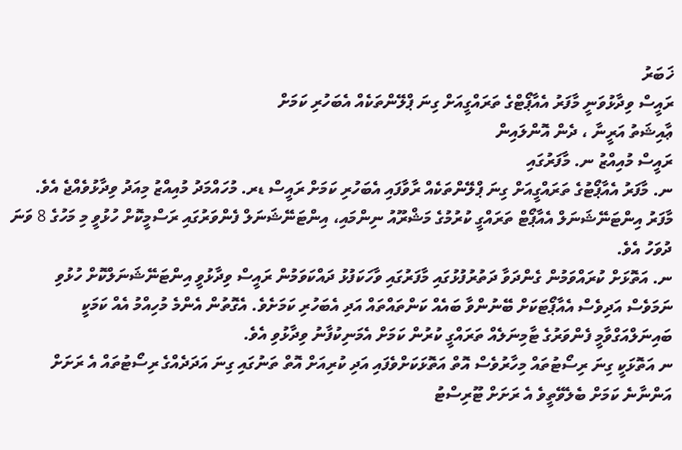ޚަބަރު
ރައީސް ވިދާޅުވަނީ މާފަރު އެއާޕޯޓްގެ ތަރައްގީއަށް ގިނަ ޕްލޭންތަކެއް އެބަހުރި ކަމަށް
ޢާއިޝަތު އަރީނާ ، ދެން އޮންލައިން
ރައީސް މުއިއްޒު ނ. މާފަރުގައި
ނ. މާފަރު އެއާޕޯޓުގެ ތަރައްގީއަށް ގިނަ ޕްލޭންތަކެއް ރާވާފައި އެބަހުރި ކަމަށް ރައީސް ޑރ. މުހައްމަދު މުއިއްޒު މިއަދު ވިދާޅުވެއްޖެ އެވެ.
މާފަރު އިންޓަނޭޝަނަލް އެއާޕޯޓް ތަރައްގީ ކުރުމުގެ މަޝްރޫއު ނިންމައި، އިންޓަނޭޝަނަލް ފެންވަރުގައި ރަސްމީކޮށް ހުޅުވީ މި މަހުގެ 8 ވަނަ ދުވަހު އެވެ.
ނ. އަތޮޅަށް ކުރައްވަމުން ގެންދަވާ ދަތުރުފުޅުގައި މާފަރުގައި ވާހަކަފުޅު ދައްކަވަމުން ރައީސް ވިދާޅުވީ އިންޓަނޭޝަނަލްކޮށް ހުޅުވި ނަމަވެސް އަދިވެސް އެއާޕޯޓަކަށް ބޭނުންވާ ބައެއް ކަންތައްތައް އަދި އެބަހުރި ކަމަށެވެ. އެގޮތުން އެންމެ މުހިއްމު އެއް ކަމަކީ ބައިނަލްއަގްވާމީ ފެންވަރުގެ ޓާމިނަލެއް ތަރައްގީ ކުރުން ކަމަށް އެމަނިކުފާނު ވިދާޅުވި އެވެ.
ނ އަތޮޅަކީ ގިނަ ރިސޯޓުތައް މިހާރުވެސް އޮތް އަތޮޅަކަށްވެފައި އަދި ކުރިއަށް އޮތް ތަނުގައި ގިނަ އަދަދެއްގެ ރިސޯޓުތައް އެ ރަށަށް އަންނާނެ ކަމަށް ބެލެވޭތީވެ އެ ރަށަށް ޓޫރިސްޓު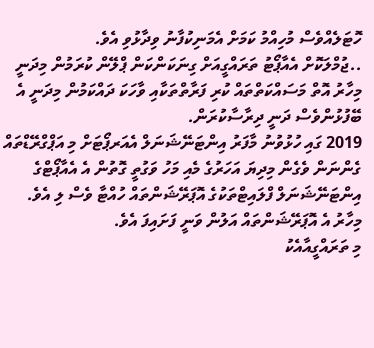ހޮޓަލެއްވެސް މުހިއްމު ކަމަށް އެމަނިކުފާނު ވިދާޅުވި އެވެ.
..ޖުމްލަކޮށް އެއާޕޯޓު ތަރައްގީއަށް ގިނަކަންކަން ޕްލޭން ކުރަމުން މިދަނީ މިހާރު އޮތް މަސައްކަތްތައް ކުރި ފަރާތްތަކާއި ވާހަކަ ދައްކަމުން މިދަނީ އެ ބޭފުޅުންވެސް ދަނީ ދިރާސާކުރަން.
2019 ގައި ހުޅުވުނު މާފަރު އިންޓަނޭޝަނަލް އެއަރޕޯޓަށް މި އަޕްގްރޭޑްތައް ގެންނަން ވެގެން މިދިޔަ އަހަރުގެ މެއި މަހު ވަގުތީ ގޮތުން އެ އެއާޕޯޓްގެ އިންޓަނޭޝަނަލް ފްލައިޓްތަކުގެ އޮޕަރޭޝަންތައް ހުއްޓާ ވެސް ލި އެވެ. މިހާރު އެ އޮޕަރޭޝަންތައް އަލުން ވަނީ ފަށައިފަ އެވެ.
މި ތަރައްގީއާއެކު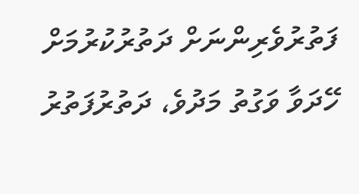ފަތުރުވެރިންނަށް ދަތުރުކުރުމަށް ހޭދަވާ ވަގުތު މަދުވެ، ދަތުރުފަތުރު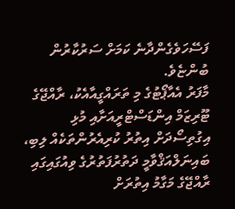ފަސޭހަވެގެންދާނެ ކަމަށް ސަރުކާރުން ބުންޏެވެ.
މާފަރު އެއާޕޯޓުގެ މި ތަރައްގީއާއެކު، ރާއްޖޭގެ ޓޫރިޒަމް އިންޑަސްޓްރީއަށާއި މުޅި އިގުތިސޯދަށް އިތުރު ކުރިއެރުންތަކެއް ލިބި، ބައިނަލްއަޤްވާމީ ދަތުރުފަތުރުގެ ވިއުގައިގައި ރާއްޖޭގެ މަގާމު އިތުރަށް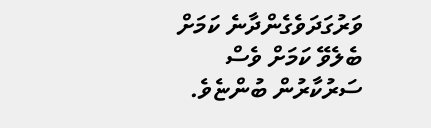ވަރުގަދަވެގެންދާނެ ކަމަށް ބެލެވޭ ކަމަށް ވެސް ސަރުކާރުން ބުންޏެވެ.